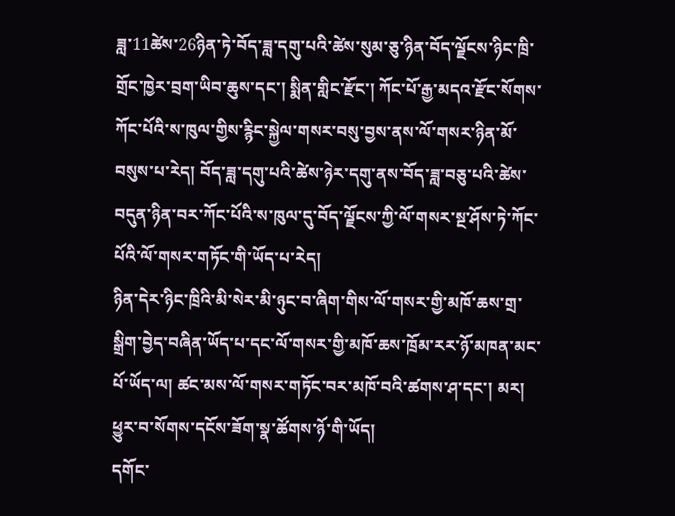ཟླ་11ཚེས་26ཉིན་ཏེ་བོད་ཟླ་དགུ་པའི་ཚེས་སུམ་ཅུ་ཉིན་བོད་ལྗོངས་ཉིང་ཁྲི་གྲོང་ཁྱེར་བྲག་ཡིབ་ཆུས་དང་། སྨིན་གླིང་རྫོང་། ཀོང་པོ་རྒྱ་མདའ་རྫོང་སོགས་ཀོང་པོའི་ས་ཁུལ་གྱིས་རྙིང་སྐྱེལ་གསར་བསུ་བྱས་ནས་ལོ་གསར་ཉིན་མོ་བསུས་པ་རེད། བོད་ཟླ་དགུ་པའི་ཚེས་ཉེར་དགུ་ནས་བོད་ཟླ་བཅུ་པའི་ཚེས་བདུན་ཉིན་བར་ཀོང་པོའི་ས་ཁུལ་དུ་བོད་ལྗོངས་ཀྱི་ལོ་གསར་སྔ་ཤོས་ཏེ་ཀོང་པོའི་ལོ་གསར་གཏོང་གི་ཡོད་པ་རེད།
ཉིན་དེར་ཉིང་ཁྲིའི་མི་སེར་མི་ཉུང་བ་ཞིག་གིས་ལོ་གསར་གྱི་མཁོ་ཆས་གྲ་སྒྲིག་བྱེད་བཞིན་ཡོད་པ་དང་ལོ་གསར་གྱི་མཁོ་ཆས་ཁྲོམ་རར་ཉོ་མཁན་མང་པོ་ཡོད་ལ། ཚང་མས་ལོ་གསར་གཏོང་བར་མཁོ་བའི་ཚགས་ཤ་དང་། མར། ཕྱུར་བ་སོགས་དངོས་ཟོག་སྣ་ཚོགས་ཉོ་གི་ཡོད།
དགོང་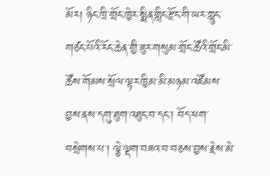མོར། ཉིང་ཁྲི་གྲོང་ཁྱེར་སྨིན་གླིང་རྫོང་གི་ཡར་ཀླུང་གཙང་པོའི་རོང་ཆེན་གྱི་ཟུར་གསུམ་གྲོང་ཚོའི་གྲོང་མི་ཚོས་གོམས་སྲོལ་ལྟར་ཁྱིམ་མི་མཉམ་འཛོམས་བྱས་ནས་དགུ་ཐུག་འཐུང་བ་དང་། བོད་ཕག་བསྲེགས་པ་། ལྕེ་ལྡག་བཟའ་བ་བཅས་བྱས་རྗེས་མེ་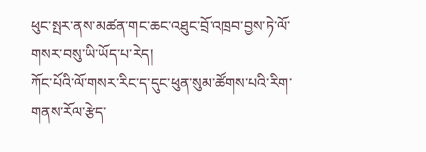ཕུང་སྤར་ནས་མཚན་གང་ཆང་འཐུང་བྲོ་འཁྲབ་བྱས་ཏེ་ལོ་གསར་བསུ་ཡི་ཡོད་པ་རེད།
ཀོང་པོའི་ལོ་གསར་རིང་ད་དུང་ཕུན་སུམ་ཚོགས་པའི་རིག་གནས་རོལ་རྩེད་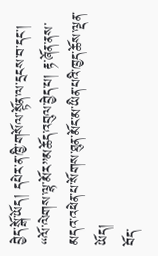བྱེད་སྒོ་ཡོད། དཔེར་ན་ཁྱི་གསོལ་སྟོན་ལ་དྲངས་བ་དང་། “ལོ་ལེགས་ལྷ་མོར”མཆོད་འབུལ་བྱེད་པ། རྟ་ཞོན་ནས་མདའ་འཕེན་པ་སོགས་ཐུན་མོང་མ་ཡིན་པའི་ཁྱད་ཆོས་ལྡན་ཡོད།
བོད་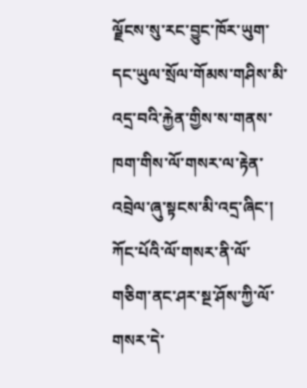ལྗོངས་སུ་རང་བྱུང་ཁོར་ཡུག་དང་ཡུལ་སྲོལ་གོམས་གཤིས་མི་འདྲ་བའི་རྐྱེན་གྱིས་ས་གནས་ཁག་གིས་ལོ་གསར་ལ་རྟེན་འབྲེལ་ཞུ་སྟངས་མི་འདྲ་ཞིང་། ཀོང་པོའི་ལོ་གསར་ནི་ལོ་གཅིག་ནང་ཤར་སྔ་ཤོས་ཀྱི་ལོ་གསར་དེ་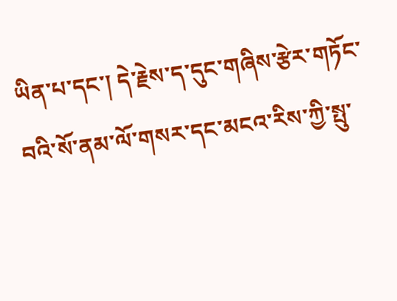ཡིན་པ་དང་། དེ་རྗེས་ད་དུང་གཞིས་རྩེར་གཏོང་བའི་སོ་ནམ་ལོ་གསར་དང་མངའ་རིས་ཀྱི་སྤུ་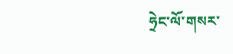ཧྲེང་ལོ་གསར་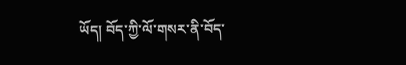ཡོད། བོད་ཀྱི་ལོ་གསར་ནི་བོད་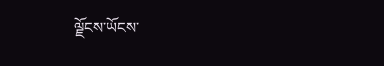ལྗོངས་ཡོངས་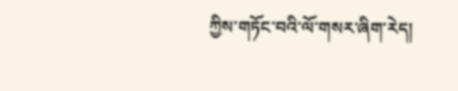ཀྱིས་གཏོང་བའི་ལོ་གསར་ཞིག་རེད།